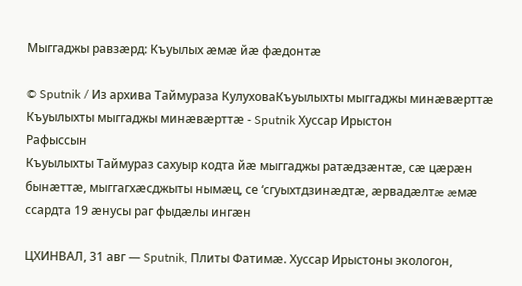Мыггаджы равзæрд: Къуылых æмæ йæ фæдонтæ

© Sputnik / Из архива Таймураза КулуховаКъуылыхты мыггаджы минæвæрттæ
Къуылыхты мыггаджы минæвæрттæ - Sputnik Хуссар Ирыстон
Рафыссын
Къуылыхты Таймураз сахуыр кодта йæ мыггаджы ратæдзæнтæ, сæ цæрæн бынӕттæ, мыггагхӕсджыты нымæц, се ʻсгуыхтдзинæдтæ, ӕрвадӕлтæ æмæ ссардта 19 æнусы раг фыдæлы ингæн

ЦХИНВАЛ, 31 авг — Sputnik, Плиты Фатимæ. Хуссар Ирыстоны экологон,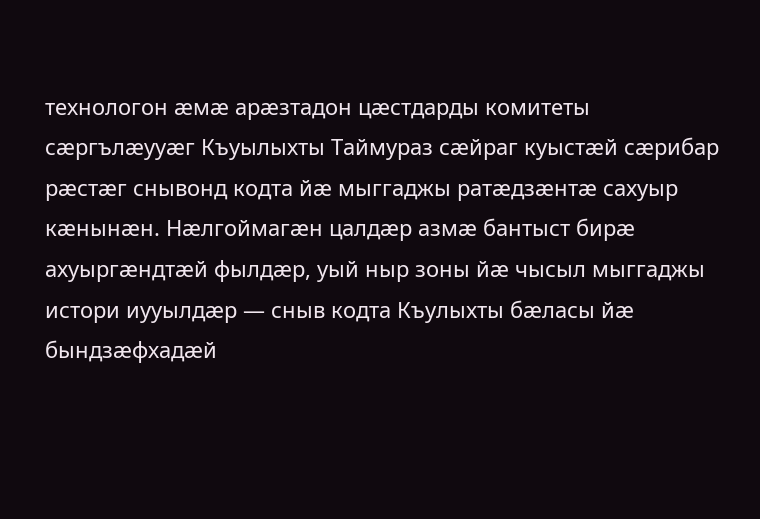технологон æмæ арæзтадон цæстдарды комитеты сæргълæууæг Къуылыхты Таймураз сæйраг куыстæй сæрибар рæстæг снывонд кодта йæ мыггаджы ратæдзæнтæ сахуыр кæнынæн. Нӕлгоймагæн цалдæр азмæ бантыст бирæ ахуыргӕндтæй фылдæр, уый ныр зоны йæ чысыл мыггаджы истори иууылдæр — сныв кодта Къулыхты бæласы йæ бындзæфхадæй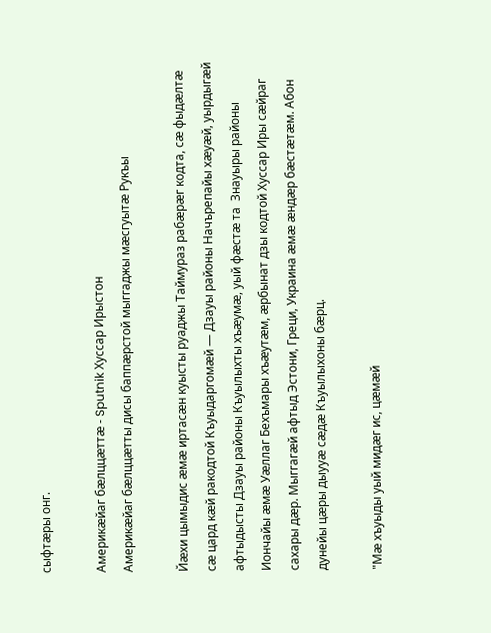сыфтæры онг.

Америкæйаг бæлццæттæ - Sputnik Хуссар Ирыстон
Америкæйаг бæлццæтты дисы баппæрстой мыггаджы мæсгуытæ Рукъы

Йæхи цымыдис æмæ иртасæн куысты руаджы Таймураз рабæрӕг кодта, сæ фыдæлтæ сæ цард кæй ракодтой Къуыдаргомæй — Дзауы районы Начърепайы хæуæй, уырдыгæй афтыдысты Дзауы районы Къуылыхты хъæумæ, уый фæстæ та  Знауыры районы Иончайы æмæ Уæллаг Бехъмары хъæутæм, æрбынат дзы кодтой Хуссар Иры сæйраг сахары дæр. Мыггагæй афтыд Эстони, Греци, Украина æмæ æндæр бæстæтæм. Абон дунейы цæры дыууæ сæдæ Къуылыхоны бæрц.

"Мæ хъуыды уый мидæг ис, цæмæй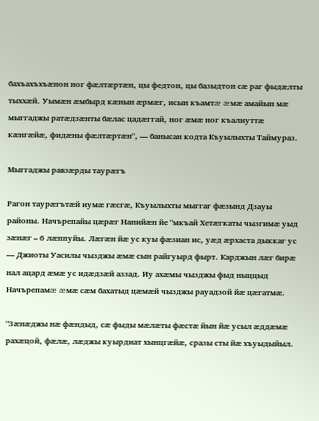бахъахъхъæнон ног фæлтæртæн, цы федтон, цы базыдтон сæ раг фыдæлты тыххæй. Уымæн æмбырд кæнын æрмæг, исын къамтæ æмæ амайын мæ мыггаджы ратæдзæнты бæлас цадæггай, ног æмæ ног къалиуттæ кæнгæйæ, фидæны фæлтæртæн", — банысан кодта Къуылыхты Таймураз.

Мыггаджы равзæрды таурæгъ

Рагон таурæгътæй иумæ гæсгæ, Къуылыхты мыггаг фæзынд Дзауы районы. Начърепайы цæрæг Нанийæн йе "мкъай Хетæгкаты чызгимæ уыд зæнæг – 6 лæппуйы. Лæгæн йæ ус куы фæзиан ис, уæд ӕрхаста дыккаг ус — Джиоты Уасилы чызджы æмæ сын райгуырд фырт. Карджын лæг бирæ нал ацард æмæ ус идæдзæй аззад. Иу ахæмы чызджы фыд ныццыд Начърепамæ æмæ сæм бахатыд цæмæй чызджы рауадзой йæ цæгатмæ.

"Зæнæджы нæ фæндыд, сæ фыды мæлæты фæстæ йын йæ усыл æддæмæ рахæцой, фæлæ, лæджы куырдиат хынцгæйæ, сразы сты йæ хъуыдыйыл.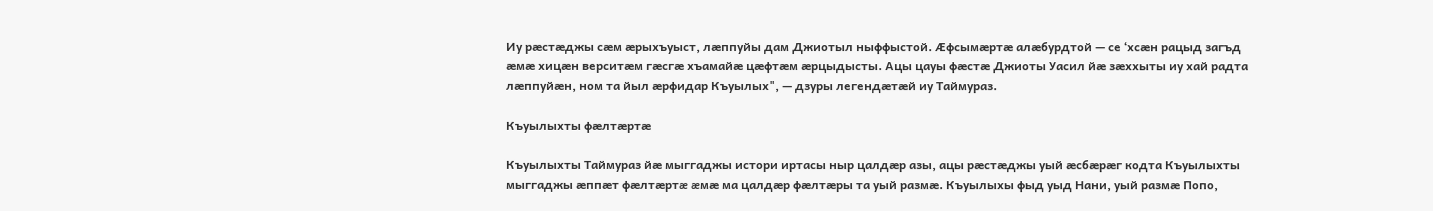Иу рæстæджы сæм æрыхъуыст, лæппуйы дам Джиотыл ныффыстой. Æфсымæртæ алæбурдтой — се ʻхсæн рацыд загъд æмæ хицæн верситæм гæсгæ хъамайæ цæфтӕм ӕрцыдысты. Ацы цауы фæстæ Джиоты Уасил йæ зæххыты иу хай радта лæппуйӕн, ном та йыл æрфидар Къуылых", — дзуры легендæтæй иу Таймураз.

Къуылыхты фӕлтӕртӕ

Къуылыхты Таймураз йӕ мыггаджы истори иртасы ныр цалдæр азы, ацы рæстæджы уый æсбæрæг кодта Къуылыхты мыггаджы æппæт фæлтæртæ æмæ ма цалдæр фæлтæры та уый размæ. Къуылыхы фыд уыд Нани, уый размæ Попо,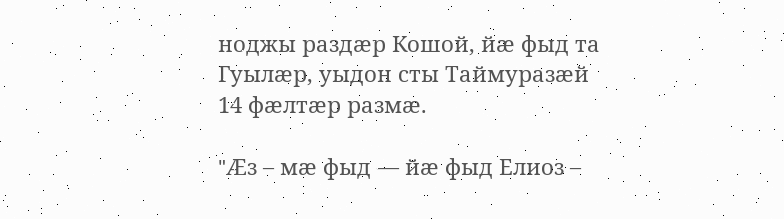ноджы раздæр Кошой, йæ фыд та Гуылæр, уыдон сты Таймуразӕй 14 фæлтæр размæ.

"Æз – мæ фыд — йæ фыд Елиоз –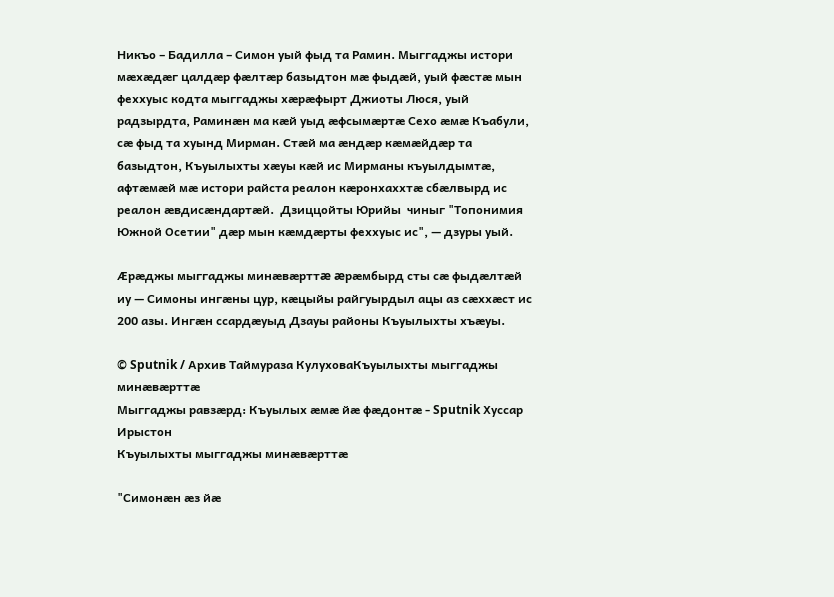Никъо – Бадилла – Симон уый фыд та Рамин. Мыггаджы истори мæхæдæг цалдæр фæлтæр базыдтон мæ фыдæй, уый фæстæ мын феххуыс кодта мыггаджы хæрæфырт Джиоты Люся, уый радзырдта, Раминæн ма кæй уыд æфсымæртæ Сехо æмæ Къабули, сæ фыд та хуынд Мирман. Стæй ма æндӕр кæмæйдӕр та базыдтон, Къуылыхты хæуы кæй ис Мирманы къуылдымтæ, афтæмæй мæ истори райста реалон кæронхаххтæ сбæлвырд ис реалон æвдисæндартæй.  Дзиццойты Юрийы  чиныг "Топонимия Южной Осетии" дӕр мын кæмдæрты феххуыс ис", — дзуры уый.

Æрæджы мыггаджы минæвæрттæ æрæмбырд сты сæ фыдæлтæй иу — Симоны ингæны цур, кæцыйы райгуырдыл ацы аз сæххæст ис 200 азы. Ингæн ссардæуыд Дзауы районы Къуылыхты хъæуы.

© Sputnik / Архив Таймураза КулуховаКъуылыхты мыггаджы минæвæрттæ
Мыггаджы равзæрд: Къуылых æмæ йæ фæдонтæ - Sputnik Хуссар Ирыстон
Къуылыхты мыггаджы минæвæрттæ

"Симонæн æз йæ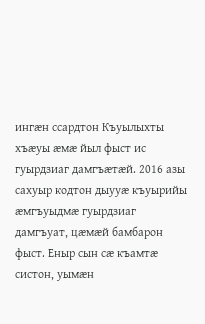ингæн ссардтон Къуылыхты хъæуы æмæ йыл фыст ис гуырдзиаг дамгъæтæй. 2016 азы сахуыр кодтон дыууæ къуырийы æмгъуыдмæ гуырдзиаг дамгъуат, цæмæй бамбарон фыст. Еныр сын сæ къамтæ систон, уымӕн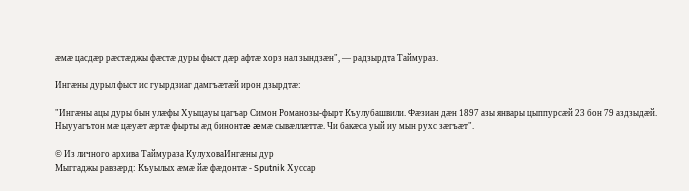ӕмӕ цасдӕр рæстæджы фæстæ дуры фыст дæр афтæ хорз нал зындзæн", — радзырдта Таймураз.

Ингæны дурыл фыст ис гуырдзиаг дамгъæтæй ирон дзырдтӕ:

"Ингæны ацы дуры бын улæфы Хуыцауы цагъар Симон Романозы-фырт Къулубашвили. Фæзиан дæн 1897 азы январы цыппурсæй 23 бон 79 аздзыдæй. Ныууагътон мæ цæуæт æртæ фырты æд бинонтæ æмæ сывæллæттæ. Чи бакæса уый иу мын рухс зæгъæт".

© Из личного архива Таймураза КулуховаИнгæны дур
Мыггаджы равзæрд: Къуылых æмæ йæ фæдонтæ - Sputnik Хуссар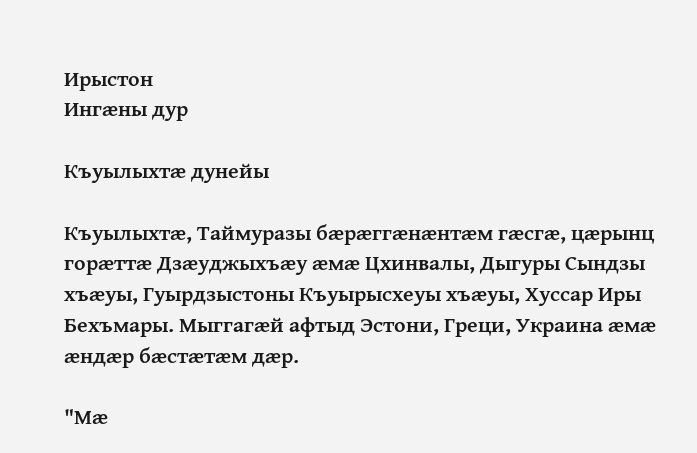Ирыстон
Ингæны дур

Къуылыхтæ дунейы

Къуылыхтæ, Таймуразы бæрæггæнæнтæм гæсгæ, цæрынц горæттæ Дзæуджыхъæу æмæ Цхинвалы, Дыгуры Сындзы хъæуы, Гуырдзыстоны Къуырысхеуы хъæуы, Хуссар Иры Бехъмары. Мыггагæй афтыд Эстони, Греци, Украина æмæ æндæр бæстæтæм дæр.

"Мæ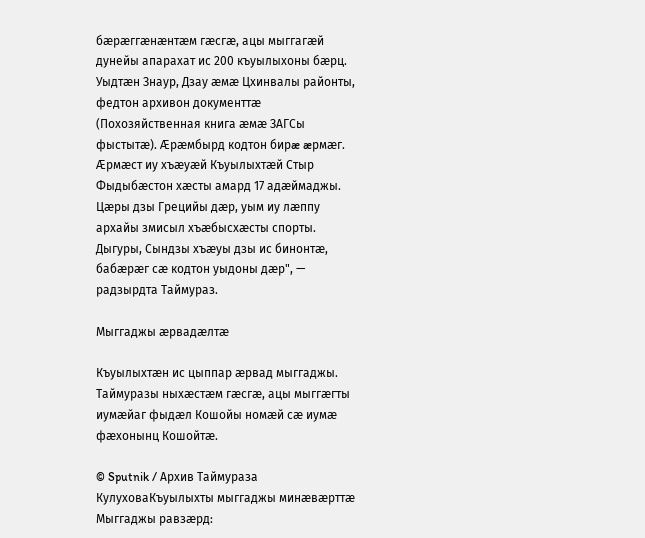бæрӕггæнæнтæм гæсгæ, ацы мыггагæй дунейы апарахат ис 200 къуылыхоны бæрц. Уыдтæн Знаур, Дзау æмæ Цхинвалы районты, федтон архивон документтæ (Похозяйственная книга æмæ ЗАГСы фыстытæ). Ӕрӕмбырд кодтон бирæ æрмæг. Æрмæст иу хъæуæй Къуылыхтæй Стыр Фыдыбæстон хæсты амард 17 адæймаджы. Цæры дзы Грецийы дæр, уым иу лæппу архайы змисыл хъæбысхæсты спорты. Дыгуры, Сындзы хъæуы дзы ис бинонтæ, бабæрæг сæ кодтон уыдоны дӕр", — радзырдта Таймураз.

Мыггаджы ӕрвадæлтæ

Къуылыхтæн ис цыппар æрвад мыггаджы. Таймуразы ныхæстæм гæсгæ, ацы мыггæгты иумæйаг фыдæл Кошойы номæй сæ иумæ фæхонынц Кошойтæ.

© Sputnik / Архив Таймураза КулуховаКъуылыхты мыггаджы минæвæрттæ
Мыггаджы равзæрд: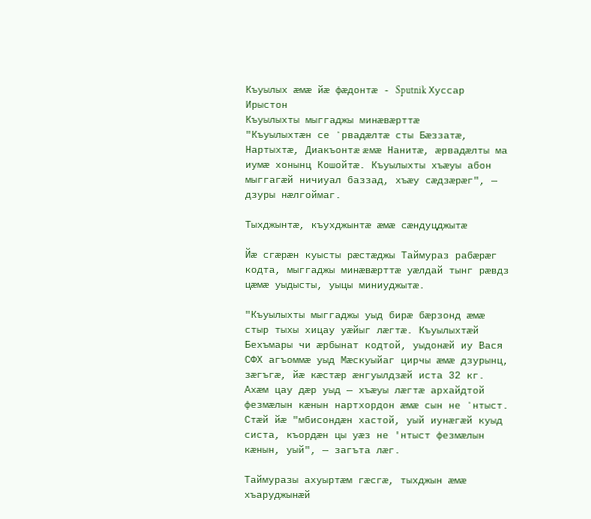Къуылых æмæ йæ фæдонтæ - Sputnik Хуссар Ирыстон
Къуылыхты мыггаджы минæвæрттæ
"Къуылыхтæн се ʻрвадæлтæ сты Бæззатæ, Нартыхтæ, Диакъонтæ æмæ Нанитæ, æрвадæлты ма иумæ хонынц Кошойтæ. Къуылыхты хъæуы абон мыггагæй ничиуал баззад, хъæу сæдзæрæг", — дзуры нӕлгоймаг.

Тыхджынтӕ, къухджынтӕ ӕмӕ сӕндуцджытӕ

Йæ сгæрæн куысты рæстæджы Таймураз рабæрæг кодта, мыггаджы минæвӕрттæ уæлдай тынг рæвдз цæмæ уыдысты, уыцы миниуджытӕ.

"Къуылыхты мыггаджы уыд бирæ бæрзонд æмæ стыр тыхы хицау уæйыг лæгтæ. Къуылыхтæй Бехъмары чи æрбынат кодтой, уыдонæй иу Вася СФХ агъоммæ уыд Мæскуыйаг цирчы æмæ дзурынц, зæгъгæ, йæ кæстæр ӕнгуылдзæй иста 32 кг. Ахæм цау дæр уыд — хъæуы лæгтæ архайдтой фезмæлын кæнын нартхордон æмæ сын не ʻнтыст. Стæй йæ "мбисондæн хастой, уый иунæгæй куыд систа, къордæн цы уæз не 'нтыст фезмæлын кæнын, уый", — загъта лæг.

Таймуразы ахуыртæм гæсгæ, тыхджын æмæ хъаруджынæй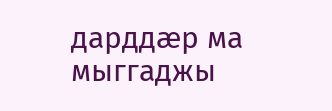дарддæр ма мыггаджы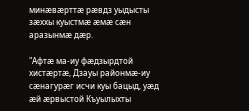минæвæрттæ рæвдз уыдысты зæххы куыстмæ ӕмӕ сӕн аразынмӕ дæр.

"Афтæ ма-иу фæдзырдтой хистæртæ, Дзауы районмӕ-иу сæнагурæг исчи куы бацыд, уæд æй æрвыстой Къуылыхты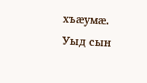хъæумæ. Уыд сын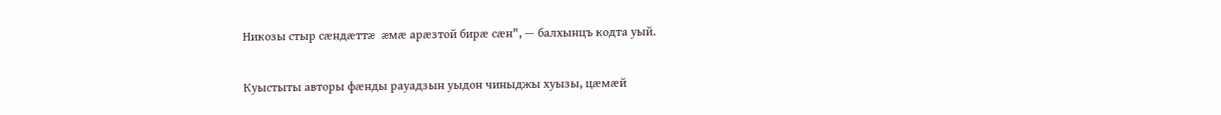Никозы стыр сæндæттæ æмæ арæзтой бирæ сæн", — балхынцъ кодта уый.

Куыстыты авторы фӕнды рауадзын уыдон чиныджы хуызы, цæмæй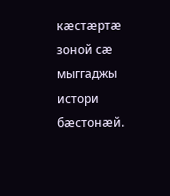кæстæртæ зоной сæ мыггаджы истори бæстонæй.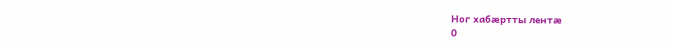Ног хабӕртты лентӕ
0